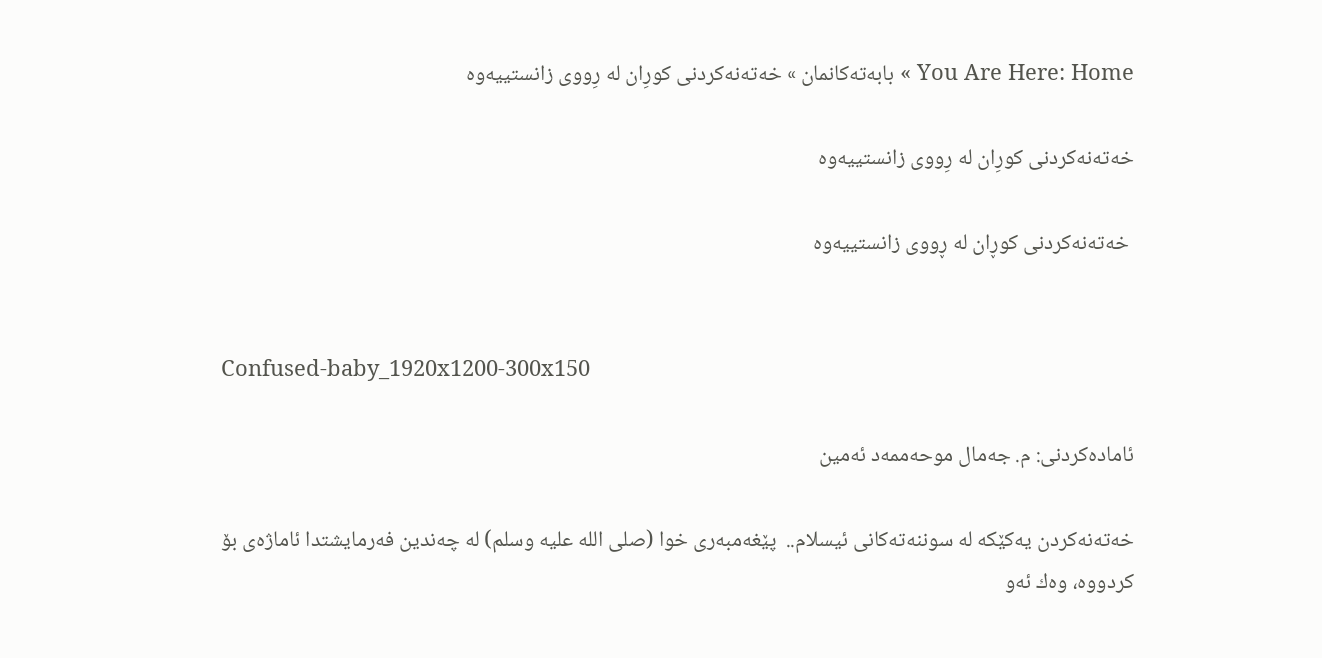You Are Here: Home » بابەتەكانمان » خه‌ته‌نه‌كردنى كورِان له‌ رِووى زانستيیه‌وه‌

خه‌ته‌نه‌كردنى كورِان له‌ رِووى زانستيیه‌وه‌

 خه‌ته‌نه‌كردنی كوڕان له‌ ڕووی زانستییه‌وه


Confused-baby_1920x1200-300x150

ئاماده‌كردنى: م. جه‌مال موحه‌ممه‌د ئه‌مین

خه‌ته‌نه‌كردن یه‌كێكه‌ له‌ سوننه‌ته‌‌كانى ئیسلام..  پێغه‌مبه‌رى خوا (صلى الله عليه وسلم) له‌ چه‌ندین فه‌رمایشتدا ئاماژه‌ى بۆ كردووه‌، وه‌ك ئه‌و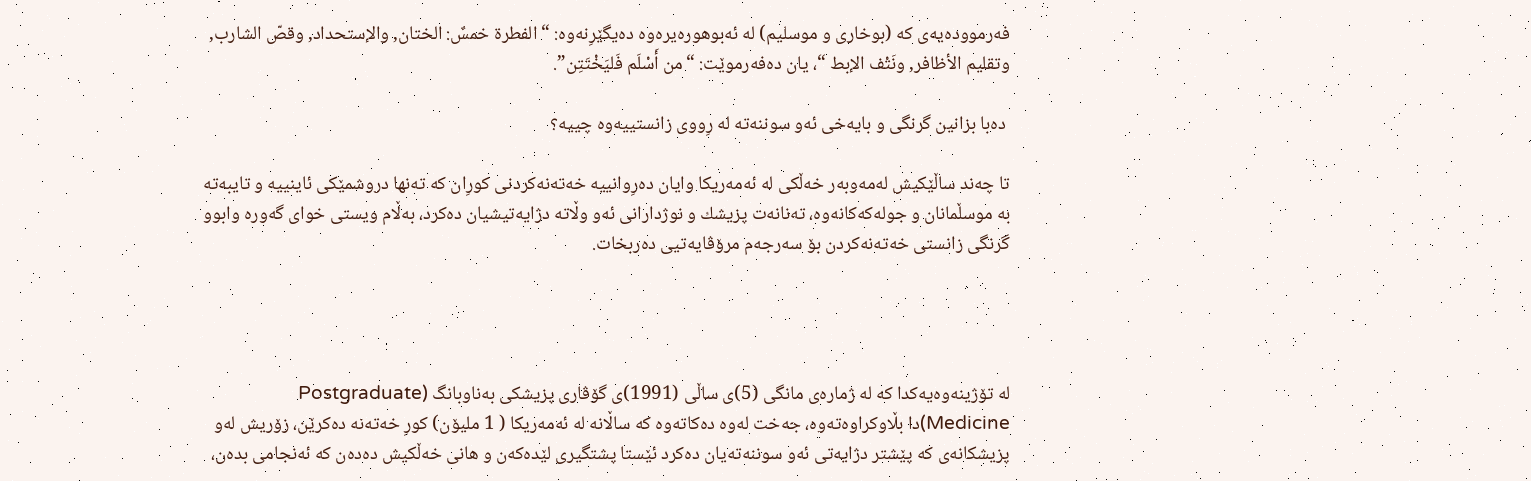فه‌رمووده‌یه‌ى كه‌ (بوخارى و موسلیم) له‌ ئه‌بوهوره‌یره‌وه‌ ده‌یگێرِنه‌وه‌: “الفطرة خمسٌ: الختان, والإستحداد, وقصّ الشارب, وتقليم الأظافر, ونَتْف الإبط “، یان ده‌فه‌رموێت: “من أَسْلَم فَليَخْتَتِن”.

 ده‌با بزانین گرنگى و بایه‌خى ئه‌و سوننه‌ته‌ له‌ رِووى زانستيیه‌وه‌ چيیه‌؟

تا چه‌ند ساڵێكیش له‌مه‌وبه‌ر خه‌ڵكى له‌ ئه‌مه‌ریكا وایان ده‌رِوانيیه‌ خه‌ته‌نه‌كردنى كورِان كه‌ ته‌نها دروشمێكى ئاینيیه‌ و تایبه‌ته‌ به‌ موسڵمانان و جوله‌كه‌كانه‌وه‌، ته‌نانه‌ت پزیشك و نوژدارانى ئه‌و وڵاته‌ دژایه‌تیشیان ده‌كرد، به‌ڵام ویستى خواى گه‌وره‌ وابوو گرنگى زانستى خه‌ته‌نه‌كردن بۆ سه‌رجه‌م مرۆڤایه‌تيى ده‌ربخات.




له‌ تۆژینه‌وه‌یه‌كدا كه‌ له‌ ژماره‌ى مانگى (5)ى ساڵى (1991)ى گۆڤارى پزیشكى به‌ناوبانگ (Postgraduate Medicine)دا بڵاوكراوه‌ته‌وه‌، جه‌خت له‌وه‌ ده‌كاته‌وه‌ كه‌ ساڵانه‌ له‌ ئه‌مه‌ریكا ( 1 ملیۆن) كورِ خه‌ته‌نه‌ ده‌كرێن، زۆریش له‌و پزیشكانه‌ى كه‌ پێشتر دژایه‌تى ئه‌و سوننه‌ته‌یان ده‌كرد ئێستا پشتگیرى لێده‌كه‌ن و هانى خه‌ڵكیش ده‌ده‌ن كه‌ ئه‌نجامى بده‌ن،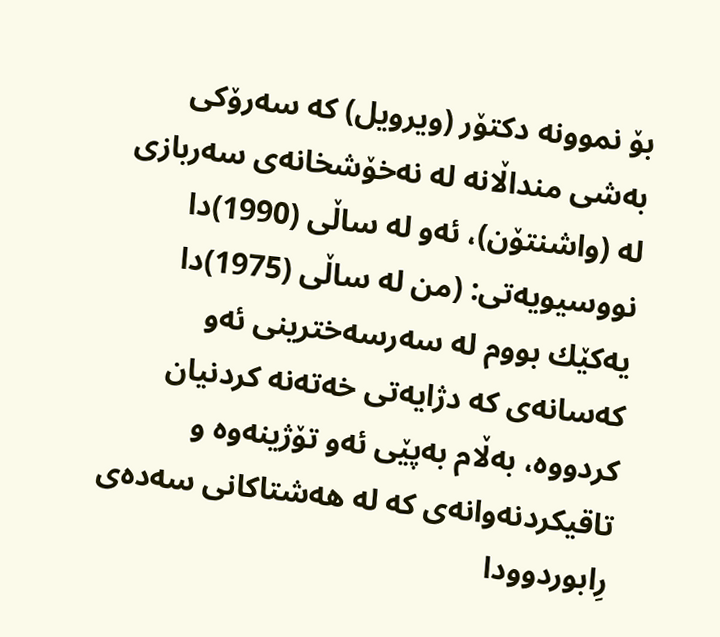بۆ نموونه‌ دكتۆر (ویرویل) كه‌ سه‌رۆكى به‌شى منداڵانه‌ له‌ نه‌خۆشخانه‌ى سه‌ربازى له‌ (واشنتۆن)، ئه‌و له‌ ساڵى (1990)دا نووسیویه‌تى: (من له‌ ساڵى (1975)دا یه‌كێك بووم له‌ سه‌رسه‌خترینى ئه‌و كه‌سانه‌ى كه‌ دژایه‌تى خه‌ته‌نه‌ كردنیان كردووه‌، به‌ڵام به‌پێى ئه‌و تۆژینه‌وه‌ و تاقیكردنه‌وانه‌ى كه‌ له‌ هه‌شتاكانى سه‌ده‌ى رِابوردوودا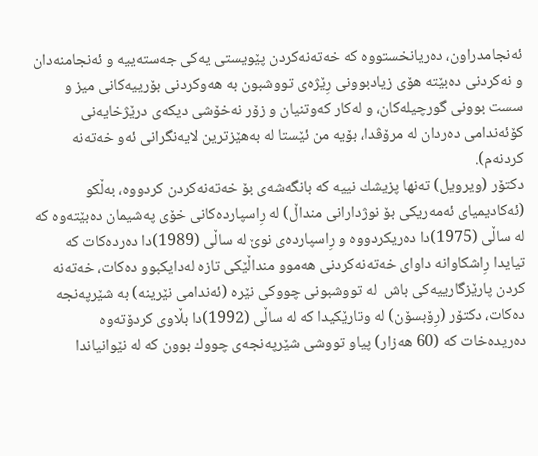ئه‌نجامدراون، ده‌ریانخستووه‌ كه‌ خه‌ته‌نه‌كردن پێویستى یه‌كى جه‌سته‌یيه‌ و ئه‌نجامنه‌دان و نه‌كردنى ده‌بێته‌ هۆى زیادبوونى رِێژه‌ى تووشبون به‌ هه‌وكردنى بۆريیه‌كانى میز و سست بوونى گورچیله‌كان، و له‌كار كه‌وتنیان و زۆر نه‌خۆشى دیكه‌ى درێژخایه‌نى كۆئه‌ندامى ده‌ردان له‌ مرۆڤدا، بۆیه‌ من ئێستا له‌ به‌هێزترین لایه‌نگرانى ئه‌و خه‌ته‌نه‌ كردنه‌م).
دكتۆر (ویرویل) ته‌نها پزیشك نيیه‌ كه‌ بانگه‌شه‌ى بۆ خه‌ته‌نه‌كردن كردووه‌، به‌ڵكو (ئه‌كادیمیاى ئه‌مه‌ریكى بۆ نوژدارانى منداڵ) له‌ رِاسپارده‌كانى خۆى په‌شیمان ده‌بێته‌وه‌ كه‌ له‌ ساڵى (1975)دا ده‌ریكردووه‌ و رِاسپارده‌ى نوێ له‌ ساڵى (1989)دا ده‌رده‌كات كه‌ تیایدا رِاشكاوانه‌ داواى خه‌ته‌نه‌كردنى هه‌موو منداڵێكى تازه‌ له‌دایكبوو ده‌كات، خه‌ته‌نه‌ كردن پارێزگاريیه‌كى باش  له‌ تووشبونى چووكى نێره‌ (ئه‌ندامى نێرینه‌) به‌ شێرپه‌نجه‌ ده‌كات، دكتۆر (رِۆبسۆن) له‌ وتارێكيدا كه‌ له‌ ساڵى (1992)دا بڵاوى كردۆته‌وه‌ ده‌ریده‌خات كه‌ (60 هه‌زار) پیاو تووشى شێرپه‌نجه‌ى چووك بوون كه‌ له‌ نێوانیاندا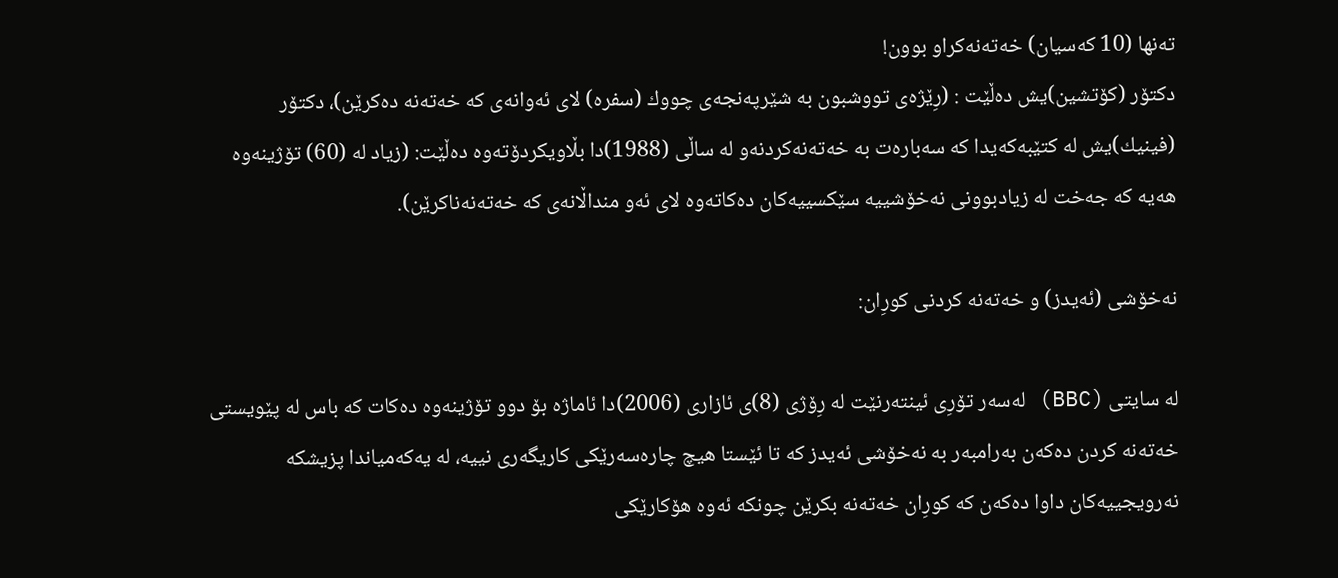ته‌نها (10 كه‌سیان) خه‌ته‌نه‌كراو بوون!
دكتۆر (كۆتشین)یش ده‌ڵێت : (رِێژه‌ى تووشبون به‌ شێرپه‌نجه‌ى چووك (سفره‌) لاى ئه‌وانه‌ى كه‌ خه‌ته‌نه‌ ده‌كرێن)، دكتۆر (فینیك)یش له‌ كتێبه‌كه‌يدا كه‌ سه‌باره‌ت به‌ خه‌ته‌نه‌كردنه‌و له‌ ساڵى (1988)دا بڵاويكردۆته‌وه‌ ده‌ڵێت: (زیاد له‌ (60) تۆژینه‌وه‌ هه‌یه‌ كه‌ جه‌خت له‌ زیادبوونى نه‌خۆشييه‌ سێكسيیه‌كان ده‌كاته‌وه‌ لاى ئه‌و منداڵانه‌ى كه‌ خه‌ته‌نه‌ناكرێن).

نه‌خۆشی (ئه‌یدز) و خه‌ته‌نه‌ كردنى كورِان:

له‌ سایتى (BBC) له‌سه‌ر تۆرِى ئینته‌رنێت له‌ رِۆژى (8)ى ئازارى (2006)دا ئاماژه‌ بۆ دوو تۆژینه‌وه‌ ده‌كات كه‌ باس له‌ پێویستى خه‌ته‌نه‌ كردن ده‌كه‌ن به‌رامبه‌ر به‌ نه‌خۆشى ئه‌یدز كه‌ تا ئێستا هیچ چاره‌سه‌رێكى كاریگه‌رى نيیه‌، له‌ یه‌كه‌میاندا پزیشكه‌ نه‌رویجييه‌كان داوا ده‌كه‌ن كه‌ كورِان خه‌ته‌نه‌ بكرێن چونكه‌ ئه‌وه‌ هۆكارێكى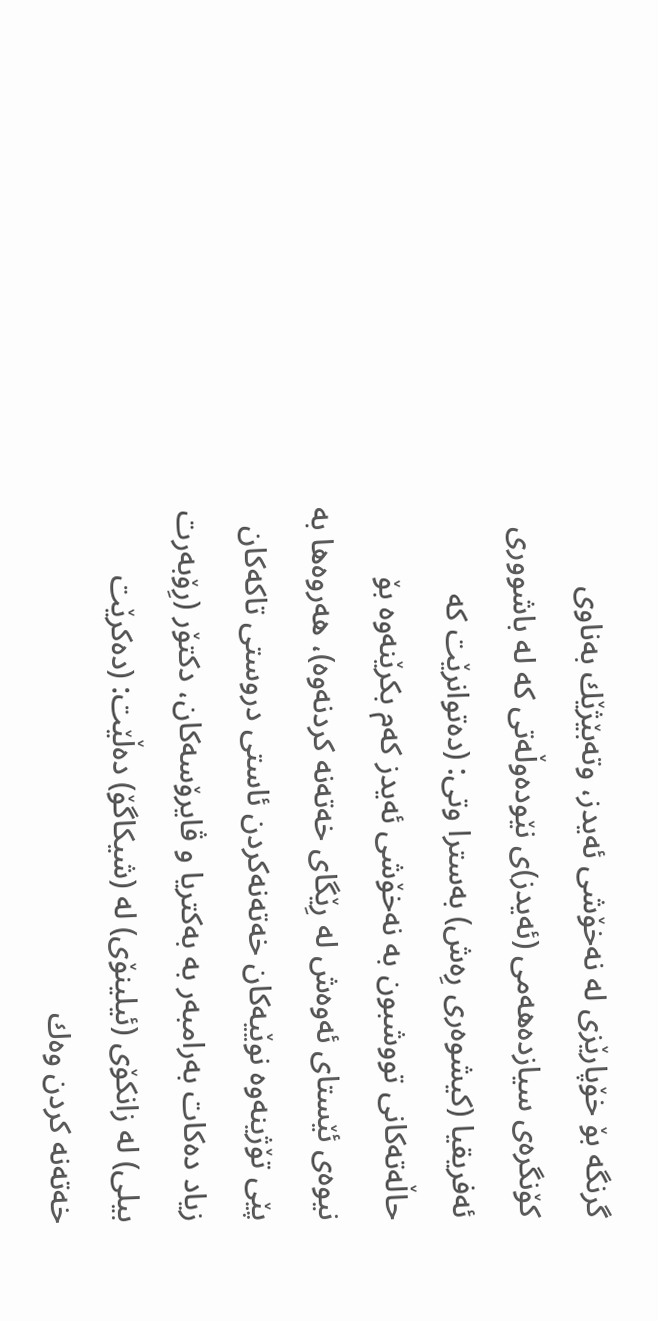گرنگه‌ بۆ خۆپارێزى له‌ نه‌خۆشى ئه‌یدز، وته‌بێژێك به‌ناوى كۆنگره‌ى سیازده‌هه‌مى (ئه‌یدز)ى نێوده‌وڵه‌تى كه‌ له‌ باشوورى ئه‌فریقیا (كیشوه‌رى رِه‌ش) به‌سترا وتى: (ده‌توانرێت كه‌ حاڵه‌ته‌كانى تووشبون به‌ نه‌خۆشى ئه‌یدز كه‌م بكرێنه‌وه‌ بۆ نیوه‌ى ئێستاى ئه‌وه‌ش له‌ رِێگاى خه‌ته‌نه‌ كردنه‌وه)،‌ هه‌روه‌ها به‌ پێى تۆژینه‌وه‌ نوێیه‌كان خه‌ته‌نه‌كردن ئاستى دروستى تاكه‌كان زیاد ده‌كات به‌رامبه‌ر به‌ به‌كتریا و ڤایرۆسه‌كان، دكتۆر (رِۆبه‌رت بیلى) له‌ زانكۆى (ئیلینۆى) له‌ (شیكاگۆ) ده‌ڵێت: (ده‌كرێت خه‌ته‌نه‌ كردن وه‌ك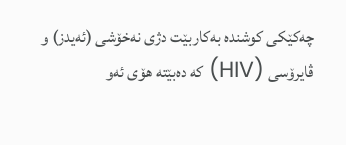چه‌كێكى كوشنده‌ به‌كاربێت دژى نه‌خۆشى (ئه‌یدز) و ڤایرۆسى (HIV) كه‌ ده‌بێته‌ هۆى ئه‌و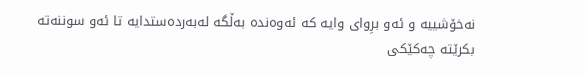نه‌خۆشيیه‌ و ئه‌و برِواى وایه‌ كه‌ ئه‌وه‌نده‌ به‌ڵگه‌ له‌به‌رده‌ستدایه‌ تا ئه‌و سوننه‌ته‌ بكرێته‌ چه‌كێكى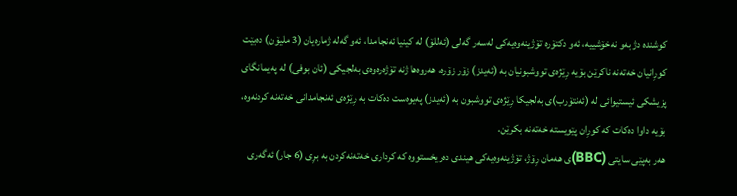كوشنده‌ دژ به‌و نه‌خۆشييه‌، ئه‌و دكتۆره‌ تۆژینه‌وه‌یه‌كى له‌سه‌ر گه‌لى (ئه‌للۆ) له‌ كینیا ئه‌نجامدا، ئه‌و گه‌له‌ ژماره‌یان (3 ملیۆن) ده‌بێت كورِانیان خه‌ته‌نه‌ ناكرێن بۆیه‌ رِێژه‌ى تووشبونیان به‌ (ئه‌یدز) زۆر زۆره‌، هه‌روه‌ها ژنه‌ تۆژه‌ره‌وه‌ى به‌لجیكى (ئان بوفى) له‌ په‌یمانگاى پزیشكى ئیستیوائى له‌ (ئه‌نتۆرب)ى به‌لجیكا رِێژه‌ى تووشبون به‌ (ئه‌یدز) په‌یوه‌ست ده‌كات به‌ رِێژه‌ى ئه‌نجامدانى خه‌ته‌نه‌ كردنه‌وه‌، بۆیه‌ داوا ده‌كات كه‌ كورِان پێویسته‌ خه‌ته‌نه‌ بكرێن.
هه‌ر به‌پێى سایتى (BBC)ى هه‌مان رِۆژ، تۆژینه‌وه‌یه‌كى هیندى ده‌ریخستووه‌ كه‌ كردارى خه‌ته‌نه‌كردن به‌ برِى (6 جار) ئه‌گه‌رى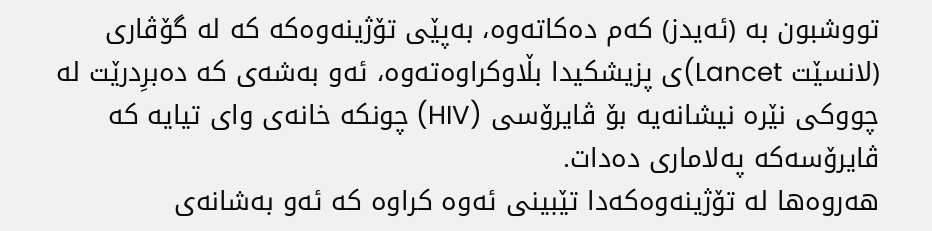تووشبون به‌ (ئه‌یدز) كه‌م ده‌كاته‌وه‌، به‌پێى تۆژینه‌وه‌كه‌ كه‌ له‌ گۆڤارى (لانسێت Lancet)ى پزیشكيدا بڵاوكراوه‌ته‌وه‌، ئه‌و به‌شه‌ى كه‌ ده‌برِدرێت له‌ چووكى نێره‌ نیشانه‌یه‌ بۆ ڤایرۆسى (HIV) چونكه‌ خانه‌ى واى تیایه‌ كه‌ ڤایرۆسه‌كه‌ په‌لامارى ده‌دات.
هه‌روه‌ها له‌ تۆژینه‌وه‌كه‌دا تێبینى ئه‌وه‌ كراوه‌ كه‌ ئه‌و به‌شانه‌ى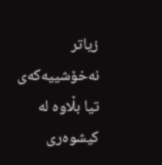زیاتر نه‌خۆشييه‌كه‌ى تیا بڵاوه‌ له‌ كیشوه‌رى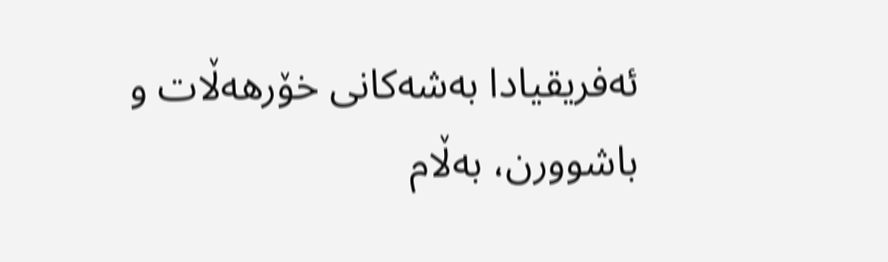ئه‌فریقیادا به‌شه‌كانى خۆرهه‌ڵات و باشوورن، به‌ڵام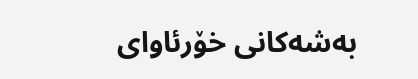به‌شه‌كانى خۆرئاواى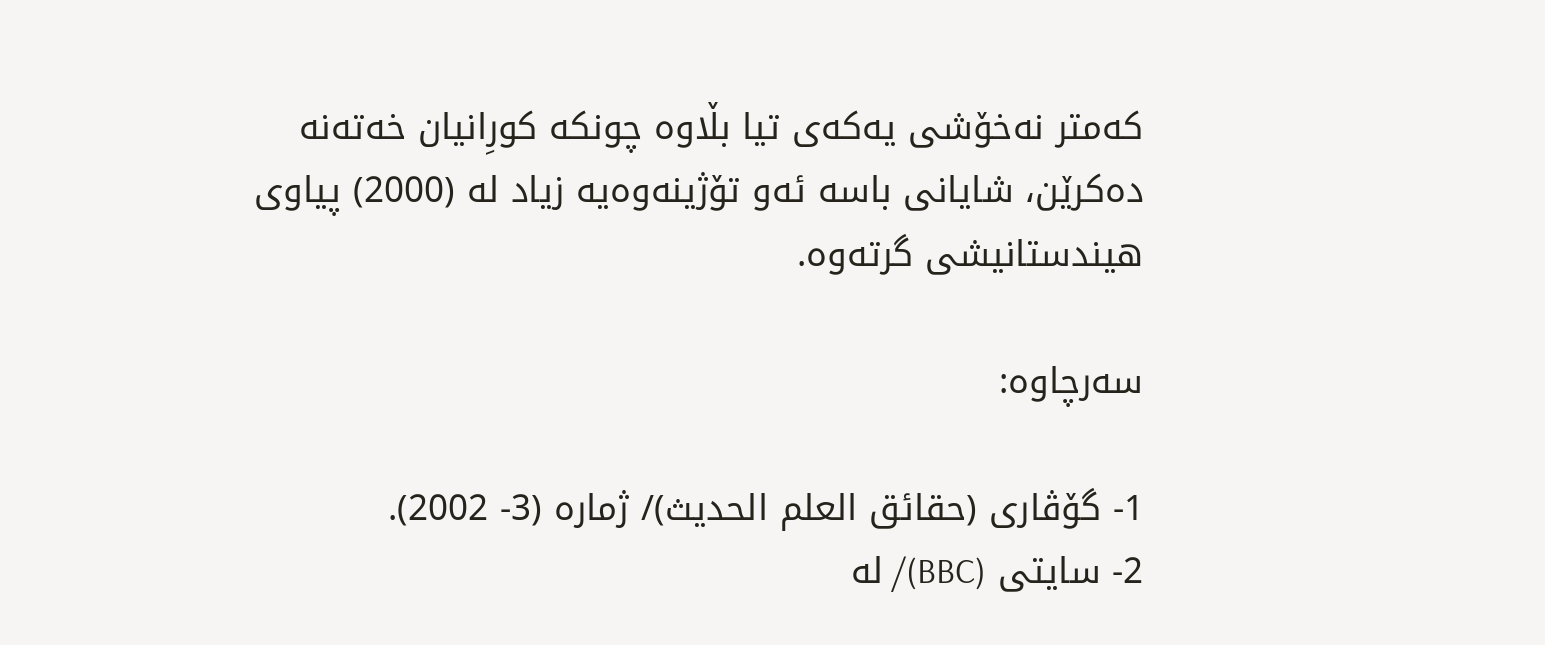كه‌متر نه‌خۆشى یه‌كه‌ى تیا بڵاوه‌ چونكه‌ كورِانیان خه‌ته‌نه‌ ده‌كرێن، شایانى باسه‌ ئه‌و تۆژینه‌وه‌یه‌ زیاد له‌ (2000) پیاوى هیندستانیشى گرته‌وه‌.

سه‌رچاوه‌:

1- گۆڤارى (حقائق العلم الحدیث)/ ژماره‌ (3- 2002).
2- سایتى (BBC)/ له‌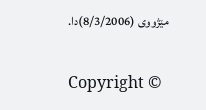مێژووى (8/3/2006)دا.

Copyright ©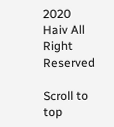2020 Haiv All Right Reserved

Scroll to top